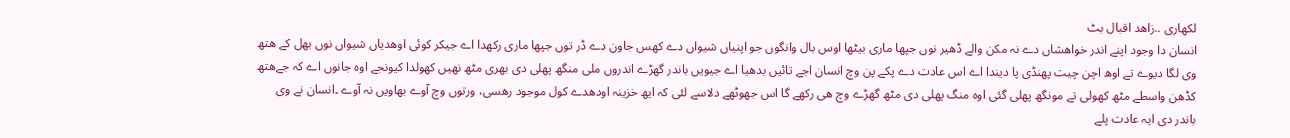لکھاری ..زاھد اقبال بٹ
انسان دا وجود اپنے اندر خواھشاں دے نہ مکن والے ڈھیر نوں جپھا ماری بیٹھا اوس بال وانگوں جو اپنیاں شیواں دے کھس جاون دے ڈر توں جپھا ماری رکھدا اے جیکر کوئی اوھدیاں شیواں نوں بھل کے ھتھ وی لگا دیوے تے اوھ اچن چیت پھنڈی پا دیندا اے اس عادت دے پکے پن وچ انسان اجے تائیں بدھیا اے جیویں باندر گھڑے اندروں ملی منگھ پھلی دی بھری مٹھ نھیں کھولدا کیونجے اوہ جانوں اے کہ جےھتھ کڈھن واسطے مٹھ کھولی تے مونگھ پھلی گئی اوہ منگ پھلی دی مٹھ گھڑے وچ ھی رکھے گا اس جھوٹھے دلاسے لئی کہ ایھ خزینہ اودھدے کول موجود رھسی، ورتوں وچ آوے بھاویں نہ آوے ۔انسان نے وی باندر دی ایہ عادت پلے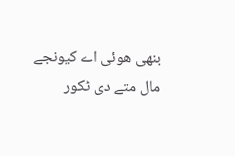بنھی ھوئی اے کیونجے مال متے دی ٹکور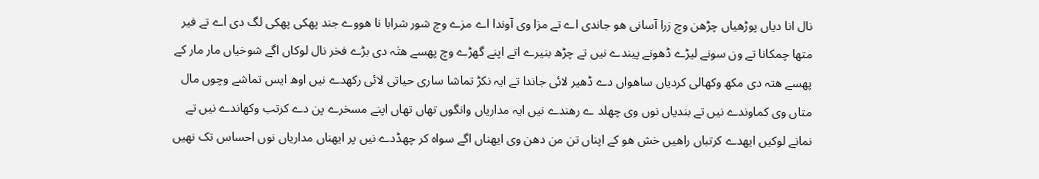نال انا دیاں پوڑھیاں چڑھن وچ زرا آسانی ھو جاندی اے تے مزا وی آوندا اے مزے وچ شور شرابا نا ھووے جند پھکی پھکی لگ دی اے تے فیر متھا چمکانا تے ون سونے لیڑے ڈھونے پیندے نیں تے چڑھ بنیرے اتے اپنے گھڑے وچ پھسے ھتٰہ دی بڑے فخر نال لوکاں اگے شوخیاں مار مار کے پھسے ھتہ دی مکھ وکھالی کردیاں ساھواں دے ڈھیر لائی جاندا تے ایہ نکڑ تماشا ساری حیاتی لائی رکھدے نیں اوھ ایس تماشے وچوں مال متاں وی کماوندے نیں تے بندیاں نوں وی چھلد ے رھندے نیں ایہ مداریاں وانگوں تھاں تھاں اپنے مسخرے پن دے کرتب وکھاندے نیں تے نمانے لوکیں ایھدے کرتباں راھیں خش ھو کے اپناں تن من دھن وی ایھناں اگے سواہ کر چھڈدے نیں پر ایھناں مداریاں نوں احساس تک نھیں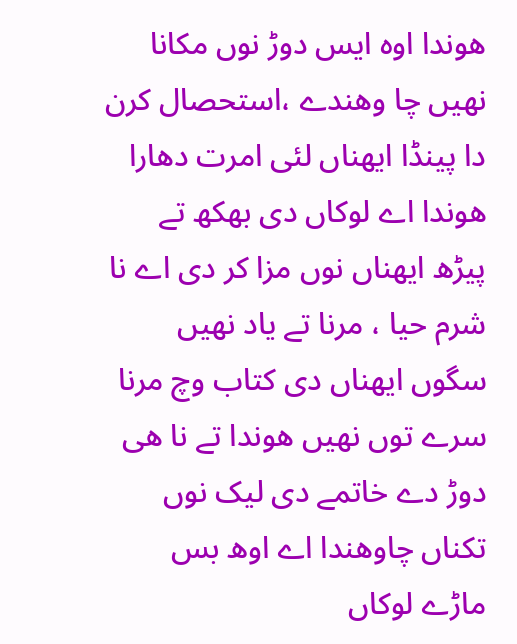ھوندا اوہ ایس دوڑ نوں مکانا نھیں چا وھندے ،استحصال کرن دا پینڈا ایھناں لئی امرت دھارا ھوندا اے لوکاں دی بھکھ تے پیڑھ ایھناں نوں مزا کر دی اے نا شرم حیا ، مرنا تے یاد نھیں سگوں ایھناں دی کتاب وچ مرنا سرے توں نھیں ھوندا تے نا ھی دوڑ دے خاتمے دی لیک نوں تکناں چاوھندا اے اوھ بس ماڑے لوکاں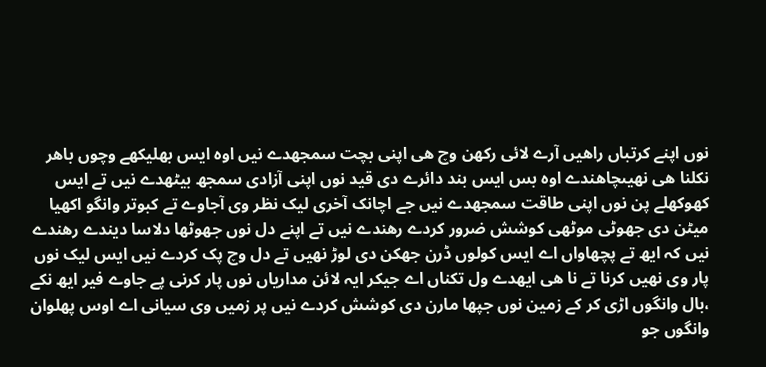نوں اپنے کرتباں راھیں آرے لائی رکھن وچ ھی اپنی بچت سمجھدے نیں اوہ ایس بھلیکھے وچوں باھر نکلنا ھی نھیںچاھندے اوہ بس ایس بند دائرے دی قید نوں اپنی آزادی سمجھ بیٹھدے نیں تے ایس کھوکھلے پن نوں اپنی طاقت سمجھدے نیں جے اچانک آخری لیک نظر وی آجاوے تے کبوتر وانگو اکھیا میٹن دی جھوٹی موٹھی کوشش ضرور کردے رھندے نیں تے اپنے دل نوں جھوٹھا دلاسا دیندے رھندے نیں کہ ایھ تے پچھاواں اے ایس کولوں ڈرن جھکن دی لوڑ نھیں تے دل وچ پک کردے نیں ایس لیک نوں پار وی نھیں کرنا تے نا ھی ایھدے ول تکناں اے جیکر ایہ لائن مداریاں نوں پار کرنی پے جاوے فیر ایھ نکے ،بال وانگوں اڑی کر کے زمین نوں جپھا مارن دی کوشش کردے نیں پر زمیں وی سیانی اے اوس پھلوان وانگوں جو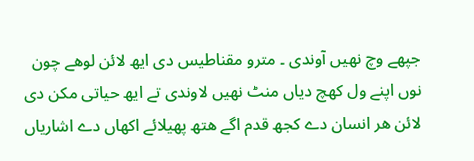جپھے وچ نھیں آوندی ۔ مترو مقناطیس دی ایھ لائن لوھے چون نوں اپنے ول کھچ دیاں منٹ نھیں لاوندی تے ایھ حیاتی مکن دی لائن ھر انسان دے کجھ قدم اگے ھتھ پھیلائے اکھاں دے اشاریاں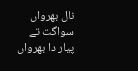نال بھرواں سواگت تے پیار دا بھرواں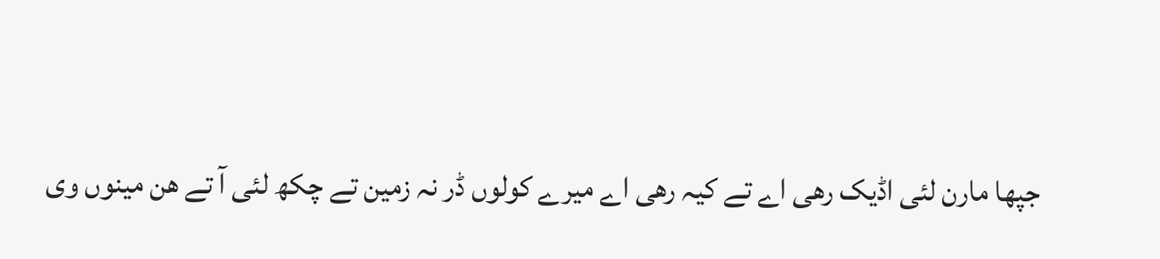جپھا مارن لئی اڈیک رھی اے تے کیہ رھی اے میرے کولوں ڈر نہ زمین تے چکھ لئی آ تے ھن مینوں وی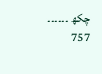چکھ ۔۔۔۔۔۔
757